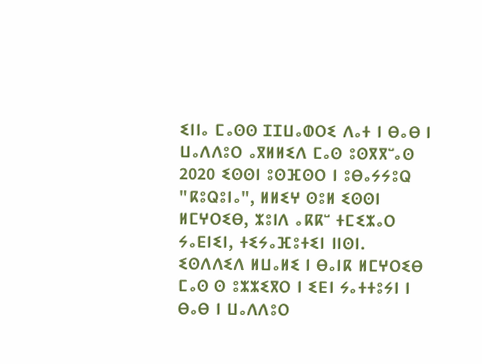ⵉⵏⵏⴰ ⵎⴰⵙⵙ ⵊⵊⵡⴰⵀⵔⵉ ⴷⴰⵜ ⵏ ⴱⴰⴱ ⵏ ⵡⴰⴷⴷⵓⵔ ⴰⴳⵍⵍⵉⴷ ⵎⴰⵙ ⵓⵙⴳⴳⵯⴰⵙ 2020 ⵉⵙⵙⵏ ⵓⵙⴼⵙⵔ ⵏ ⵓⴱⴰⵢⵢⵓⵕ "ⴽⵓⵕⵓⵏⴰ", ⵍⵍⵉⵖ ⵙⵓⵍ ⵉⵙⵙⵏ ⵍⵎⵖⵔⵉⴱ, ⵣⵓⵏⴷ ⴰⴽⴽⵯ ⵜⵎⵉⵣⴰⵔ ⵢⴰⴹⵏⵉⵏ, ⵜⵉⵢⴰⴼⵓⵜⵉⵏ ⵏⵏⵙⵏ.
ⵉⵙⴷⴷⵉⴷ ⵍⵡⴰⵍⵉ ⵏ ⴱⴰⵏⴽ ⵍⵎⵖⵔⵉⴱ ⵎⴰⵙ ⵙ ⵓⵣⵣⵉⴳⵔ ⵏ ⵉⴹⵏ ⵢⴰⵜⵜⵓⵢⵏ ⵏ ⴱⴰⴱ ⵏ ⵡⴰⴷⴷⵓⵔ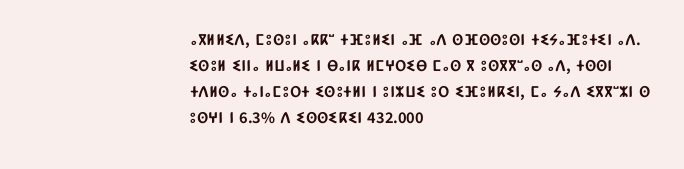ⴰⴳⵍⵍⵉⴷ, ⵎⵓⵙⵓⵏ ⴰⴽⴽⵯ ⵜⴼⵓⵍⵉⵏ ⴰⴼ ⴰⴷ ⵙⴼⵙⵙⵓⵙⵏ ⵜⵉⵢⴰⴼⵓⵜⵉⵏ ⴰⴷ.
ⵉⵙⵓⵍ ⵉⵏⵏⴰ ⵍⵡⴰⵍⵉ ⵏ ⴱⴰⵏⴽ ⵍⵎⵖⵔⵉⴱ ⵎⴰⵙ ⴳ ⵓⵙⴳⴳⵯⴰⵙ ⴰⴷ, ⵜⵙⵙⵏ ⵜⴷⵍⵙⴰ ⵜⴰⵏⴰⵎⵓⵔⵜ ⵉⵙⵓⵜⵍⵏ ⵏ ⵓⵏⵣⵡⵉ ⵓⵔ ⵉⴼⵓⵍⴽⵉⵏ, ⵎⴰ ⵢⴰⴷ ⵉⴳⴳⵯⵣⵏ ⵙ ⵓⵙⵖⵏ ⵏ 6.3% ⴷ ⵉⵙⵙⵉⴽⵉⵏ 432.000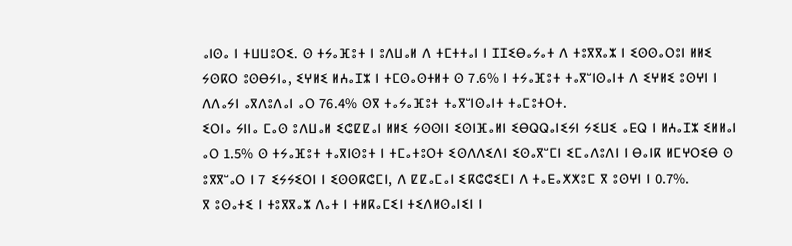ⴰⵏⵙⴰ ⵏ ⵜⵡⵡⵓⵔⵉ. ⵙ ⵜⵢⴰⴼⵓⵜ ⵏ ⵓⴷⵡⴰⵍ ⴷ ⵜⵎⵜⵜⴰⵏ ⵏ ⵊⵊⵉⴱⴰⵢⴰⵜ ⴷ ⵜⵓⴳⴳⴰⵣ ⵏ ⵉⵙⵙⴰⵔⵓⵏ ⵍⵍⵉ ⵢⵙⴽⵔ ⵓⵙⴱⵢⵏⴰ, ⵉⵖⵍⵉ ⵍⵄⴰⵊⵣ ⵏ ⵜⵎⵙⴰⵙⵜⵍⵜ ⵙ 7.6% ⵏ ⵜⵢⴰⴼⵓⵜ ⵜⴰⴳⵯⵏⵙⴰⵏⵜ ⴷ ⵉⵖⵍⵉ ⵓⵙⵖⵏ ⵏ ⴷⴷⴰⵢⵏ ⴰⴳⴷⵓⴷⴰⵏ ⴰⵔ 76.4% ⵙⴳ ⵜⴰⵢⴰⴼⵓⵜ ⵜⴰⴳⵯⵏⵙⴰⵏⵜ ⵜⴰⵎⵓⵜⵔⵜ.
ⵉⵔⵏⴰ ⵢⵏⵏⴰ ⵎⴰⵙ ⵓⴷⵡⴰⵍ ⵉⵛⵇⵇⴰⵏ ⵍⵍⵉ ⵢⵙⵙⵏⵏ ⵉⵙⵏⴼⴰⵍⵏ ⵉⴱⵕⵕⴰⵏⵉⵢⵏ ⵢⵉⵡⵉ ⴰⴹⵕ ⵏ ⵍⵄⴰⵊⵣ ⵉⵍⵍⴰⵏ ⴰⵔ 1.5% ⵙ ⵜⵢⴰⴼⵓⵜ ⵜⴰⴳⵏⵙⵓⵜ ⵏ ⵜⵎⴰⵜⵓⵔⵜ ⵉⵙⴷⴷⵉⴷⵏ ⵉⵙⴰⴳⵯⵎⵏ ⵉⵎⴰⴷⵓⴷⵏ ⵏ ⴱⴰⵏⴽ ⵍⵎⵖⵔⵉⴱ ⵙ ⵓⴳⴳⵯⴰⵔ ⵏ 7 ⵉⵢⵢⵉⵔⵏ ⵏ ⵉⵙⵙⴽⵛⵎⵏ, ⴷ ⵇⵇⴰⵎⴰⵏ ⵉⴽⵛⵛⵉⵎⵏ ⴷ ⵜⴰⴹⴰⵅⵅⵓⵎ ⴳ ⵓⵙⵖⵏ ⵏ 0.7%.
ⴳ ⵓⵙⴰⵜⵉ ⵏ ⵜⵓⴳⴳⴰⵣ ⴷⴰⵜ ⵏ ⵜⵍⴽⴰⵎⵉⵏ ⵜⵉⴷⵍⵙⴰⵏⵉⵏ ⵏ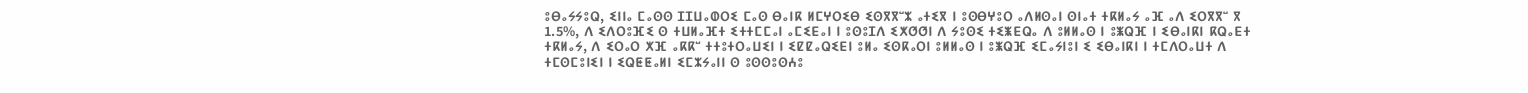ⵓⴱⴰⵢⵢⵓⵕ, ⵉⵏⵏⴰ ⵎⴰⵙⵙ ⵊⵊⵡⴰⵀⵔⵉ ⵎⴰⵙ ⴱⴰⵏⴽ ⵍⵎⵖⵔⵉⴱ ⵉⵙⴳⴳⵯⵣ ⴰⵜⵉⴳ ⵏ ⵓⵙⴱⵖⵓⵔ ⴰⴷⵍⵙⴰⵏ ⵙⵏⴰⵜ ⵜⴽⵍⴰⵢ ⴰⴼ ⴰⴷ ⵉⵔⴳⴳⵯ ⴳ 1.5%, ⴷ ⵉⴷⵔⵓⴼⵉ ⵙ ⵜⵡⵍⴰⴼⵜ ⵉⵜⵜⵎⵎⴰⵏ ⴰⵎⵉⴹⴰⵏ ⵏ ⵓⵙⵓⵊⴷ ⵉⵅⵚⵚⵏ ⴷ ⵢⵓⵙⵉ ⵜⵉⵥⴹⵕⴰ ⴷ ⵓⵍⵍⴰⵙ ⵏ ⵓⵥⵕⴼ ⵏ ⵉⴱⴰⵏⴽⵏ ⴽⵕⴰⴹⵜ ⵜⴽⵍⴰⵢ, ⴷ ⵉⵔⴰⵔ ⵅⴼ ⴰⴽⴽⵯ ⵜⵜⵓⵜⵔⴰⵡⵉⵏ ⵏ ⵉⵇⵇⴰⵕⵉⴹⵏ ⵓⵍⴰ ⵉⵙⴽⴰⵔⵏ ⵓⵍⵍⴰⵙ ⵏ ⵓⵥⵕⴼ ⵉⵎⴰⵢⵏⵓⵏ ⵉ ⵉⴱⴰⵏⴽⵏ ⵏ ⵜⵎⴷⵔⴰⵡⵜ ⴷ ⵜⵎⵙⵎⵓⵏⵉⵏ ⵏ ⵉⵕⵟⵟⴰⵍⵏ ⵉⵎⵣⵢⴰⵏⵏ ⵙ ⵓⵙⵙⵓⵙⵄⵓ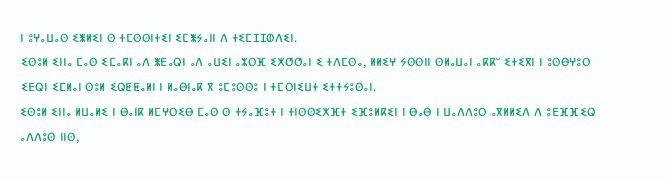ⵏ ⵓⵖⴰⵡⴰⵙ ⵉⵥⵍⵉⵏ ⵙ ⵜⵎⵙⵙⵏⵜⵉⵏ ⵉⵎⵥⵢⴰⵏⵏ ⴷ ⵜⵉⵎⵊⵊⵀⴷⵉⵏ.
ⵉⵙⵓⵍ ⵉⵏⵏⴰ ⵎⴰⵙ ⵉⵎⴰⴽⵏ ⴰⴷ ⵥⴹⴰⵕⵏ ⴰⴷ ⴰⵡⵉⵏ ⴰⵣⵔⴼ ⵉⵅⵚⵚⴰⵏ ⵉ ⵜⴷⵎⵙⴰ, ⵍⵍⵉⵖ ⵢⵙⵙⵏⵏ ⵙⵍⴰⵡⴰⵏ ⴰⴽⴽⵯ ⵉⵜⵉⴳⵏ ⵏ ⵓⵙⴱⵖⵓⵔ ⵉⴹⵕⵏ ⵉⵎⵍⴰⵏ ⵙⵓⵍ ⵉⵕⵟⵟⴰⵍⵏ ⵏ ⵍⴰⴱⵏⴰⴽ ⴳ ⵓⵎⵓⵙⵙⵓ ⵏ ⵜⵎⵔⵏⵉⵡⵜ ⵉⵜⵜⵢⵓⵙⴰⵏ.
ⵉⵙⵓⵍ ⵉⵏⵏⴰ ⵍⵡⴰⵍⵉ ⵏ ⴱⴰⵏⴽ ⵍⵎⵖⵔⵉⴱ ⵎⴰⵙ ⵙ ⵜⵢⴰⴼⵓⵜ ⵏ ⵜⵏⵙⵙⵉⵅⴼⵜ ⵉⴼⵓⵍⴽⵉⵏ ⵏ ⴱⴰⴱ ⵏ ⵡⴰⴷⴷⵓⵔ ⴰⴳⵍⵍⵉⴷ ⴷ ⵓⴹⴼⴼⵉⵕ ⴰⴷⴷⵓⵙ ⵏⵏⵙ,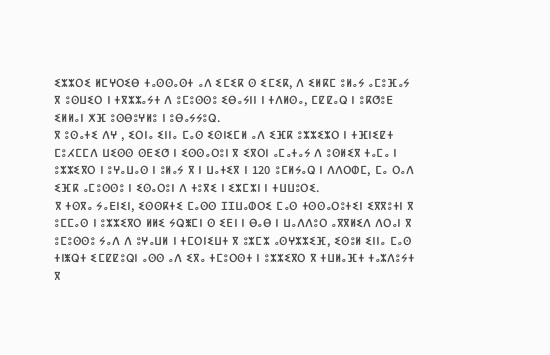ⵉⵣⵣⵔⵉ ⵍⵎⵖⵔⵉⴱ ⵜⴰⵙⵙⴰⵙⵜ ⴰⴷ ⵉⵎⵉⴽ ⵙ ⵉⵎⵉⴽ, ⴷ ⵉⵍⴽⵎ ⵓⵍⴰⵢ ⴰⵎⵓⴼⴰⵢ ⴳ ⵓⵙⵡⵉⵔ ⵏ ⵜⴳⵣⵣⴰⵢⵜ ⴷ ⵓⵎⵓⵙⵙⵓ ⵉⴱⴰⵢⵏⵏ ⵏ ⵜⴷⵍⵙⴰ, ⵎⵇⵇⴰⵕ ⵏ ⵓⴽⵚⵓⴹ ⵉⵍⵍⴰⵏ ⵅⴼ ⵓⵙⴱⵓⵖⵍⵓ ⵏ ⵓⴱⴰⵢⵢⵓⵕ.
ⴳ ⵓⵙⴰⵜⵉ ⴷⵖ , ⵉⵔⵏⴰ ⵉⵏⵏⴰ ⵎⴰⵙ ⵉⵙⵏⵉⵎⵍ ⴰⴷ ⵉⴼⴽ ⵓⵣⵣⵉⵣⵔ ⵏ ⵜⴼⵏⵉⵇⵜ ⵎⵓⵃⵎⵎⴷ ⵡⵉⵙⵙ ⵙⴹⵉⵚ ⵏ ⵉⵙⵙⴰⵔⵓⵏ ⴳ ⵉⴳⵔⵏ ⴰⵎⴰⵜⴰⵢ ⴷ ⵓⵙⵍⵉⴳ ⵜⴰⵎⴰ ⵏ ⵓⵣⵣⵉⴳⵔ ⵏ ⵓⵖⴰⵡⴰⵙ ⵏ ⵓⵍⴰⵢ ⴳ ⵏ ⵡⴰⵜⵉⴳ ⵏ 120 ⵓⵎⵍⵢⴰⵕ ⵏ ⴷⴷⵔⵀⵎ, ⵎⴰ ⵔⴰⴷ ⵉⴼⴽ ⴰⵎⵓⵙⵙⵓ ⵏ ⵉⵙⴰⵔⵓⵏ ⴷ ⵜⵓⴳⵉ ⵏ ⵉⵣⵎⵣⵏ ⵏ ⵜⵡⵡⵓⵔⵉ.
ⴳ ⵜⵙⴳⴰ ⵢⴰⴹⵏⵉⵏ, ⵉⵙⵙⴽⵜⵉ ⵎⴰⵙⵙ ⵊⵊⵡⴰⵀⵔⵉ ⵎⴰⵙ ⵜⵙⵙⴰⵔⵓⵜⵉⵏ ⵉⴳⴳⵓⵜⵏ ⴳ ⵓⵎⵎⴰⵙ ⵏ ⵓⵣⵣⵉⴳⵔ ⵍⵍⵉ ⵢⵕⵥⵎⵏ ⵙ ⵉⴹⵏ ⵏ ⴱⴰⴱ ⵏ ⵡⴰⴷⴷⵓⵔ ⴰⴳⴳⵍⵉⴷ ⴷⵔⴰⵏ ⴳ ⵓⵎⵓⵙⵙⵓ ⵢⴰⴷ ⴷ ⵓⵖⴰⵡⵍ ⵏ ⵜⵎⵔⵏⵉⵡⵜ ⴳ ⵓⵣⵎⵣ ⴰⵙⵖⵣⵣⵉⴼ, ⵉⵙⵓⵍ ⵉⵏⵏⴰ ⵎⴰⵙ ⵜⵏⵥⵕⵜ ⵉⵎⵇⵇⵓⵕⵏ ⴰⵙⵙ ⴰⴷ ⵉⴳⴰ ⵜⵎⵓⵔⵙⵜ ⵏ ⵓⵣⵣⵉⴳⵔ ⴳ ⵜⵡⵍⴰⴼⵜ ⵜⴰⵣⴷⵓⵢⵜ ⴳ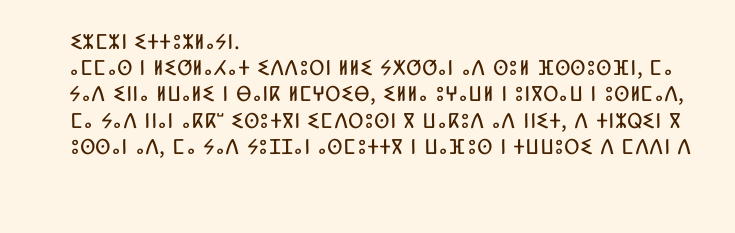ⵉⵣⵎⵣⵏ ⵉⵜⵜⵓⵣⵍⴰⵢⵏ.
ⴰⵎⵎⴰⵙ ⵏ ⵍⵉⵚⵍⴰⵃⴰⵜ ⵉⴷⴷⵓⵔⵏ ⵍⵍⵉ ⵢⵅⵚⵚⴰⵏ ⴰⴷ ⵙⵓⵍ ⴼⵙⵙⵓⵙⴼⵏ, ⵎⴰ ⵢⴰⴷ ⵉⵏⵏⴰ ⵍⵡⴰⵍⵉ ⵏ ⴱⴰⵏⴽ ⵍⵎⵖⵔⵉⴱ, ⵉⵍⵍⴰ ⵓⵖⴰⵡⵍ ⵏ ⵓⵏⴳⵔⴰⵡ ⵏ ⵓⵙⵍⵎⴰⴷ, ⵎⴰ ⵢⴰⴷ ⵏⵏⴰⵏ ⴰⴽⴽⵯ ⵉⵙⵓⵜⴳⵏ ⵉⵎⴷⵔⵓⵙⵏ ⴳ ⵡⴰⴽⵓⴷ ⴰⴷ ⵏⵏⵉⵜ, ⴷ ⵜⵏⵣⵕⵉⵏ ⴳ ⵓⵙⵙⴰⵏ ⴰⴷ, ⵎⴰ ⵢⴰⴷ ⵢⵓⵊⵊⴰⵏ ⴰⵙⵎⵓⵜⵜⴳ ⵏ ⵡⴰⴼⵓⵙ ⵏ ⵜⵡⵡⵓⵔⵉ ⴷ ⵎⴷⴷⵏ ⴷ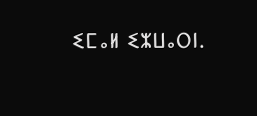ⵉⵎⴰⵍ ⵉⵣⵡⴰⵔⵏ.